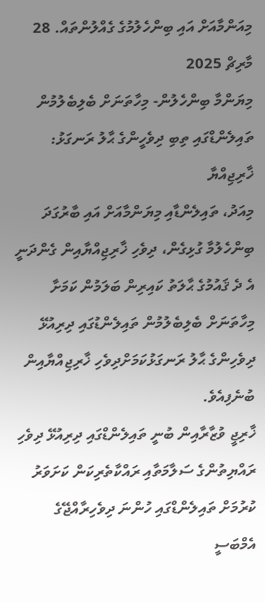މިއަންމާއަށް އައި ބިންހެލުމުގެ ގެއްލުންތައް. 28 މާރިޗް 2025
މިޔަންމާ ބިންހެލުން- މިހާތަނަށް ބެލިބެލުމުން ތައިލެންޑްގައި ތިބި ދިވެހީންގެ ޙާލު ރަނގަޅު: ޚާރިޖިއްޔާ
މިއަދު، ތައިލެންޑާއި މިޔަންމާއަށް އައި ބާރުގަދަ ބިންހެލުމާ ގުޅިގެން، ދިވެހި ޚާރިޖިއްޔާއިން ގެންދަނީ އެ ދެ ޤައުމުގެ ޙާލަތު ކައިރިން ބަލަމުން ކަމަށާ  މިހާތަނަށް ބެލިބެލުމުން ތައިލެންޑުގައި ދިރިއުޅޭ ދިވެހިންގެ ޙާލު ރަނގަޅުކަމަށްދިވެހި ޚާރިޖިއްޔާއިން ބުނެފިއެވެ.
ޚާރިޖީ ވުޒާރާއިން ބުނީ ތައިލެންޑްގައި ދިރިއުޅޭ ދިވެހި ރައްޔިތުންގެ ސަލާމަތާއި ރައްކާތެރިކަން ކަށަވަރު ކުރުމަށް ތައިލެންޑްގައި ހުންނަ ދިވެހިރާއްޖޭގެ އެމްބަސީ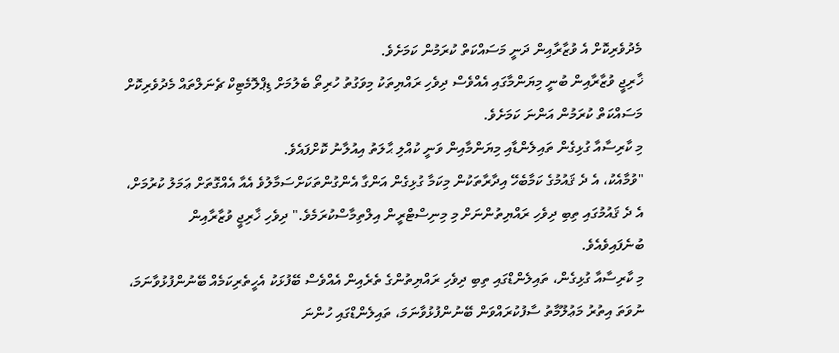މެދުވެރިކޮށް އެ ވުޒާރާއިން ދަނީ މަސައްކަތް ކުރަމުން ކަމަށެވެ.
ޚާރިޖީ ވުޒާރާއިން ބުނީ މިޔަންމާގައި އެއްވެސް ދިވެހި ރައްޔިތަކު މިވަގުތު ހުރިތޯ ބެލުމަށް ޑިޕްލޮމެޓިކް ޗެނަލްތައް މެދުވެރިކޮށް މަސައްކަތް ކުރަމުން އަންނަ ކަމަށެވެ.
މި ކާރިސާއާ ގުޅިގެން ތައިލެންޑާއި މިޔަންމާއިން ވަނީ ކުއްލި ޙާލަތު އިއުލާނު ކޮށްފައެވެ.
"ވުމާއެކު، އެ ދެ ޤައުމުގެ ކަމާބެހޭ އިދާރާތަކުން މިކަމާ ގުޅިގެން އަންގާ އެންގުންތަކަށްސަމާލުވެ އެއާ އެއްގޮތަށް ޢަމަލު ކުރުމަށް، އެ ދެ ޤައުމުގައި ތިބި ދިވެހި ރައްޔިތުންނަށް މި މިނިސްޓްރީން އިލްތިމާސްކުރަމެވެ." ދިވެހި ޚާރިޖީ ވުޒާރާއިން ބުނެފައިވެއެވެ.
މި ކާރިސާއާ ގުޅިގެން، ތައިލެންޑްގައި ތިބި ދިވެހި ރައްޔިތުންގެ ތެރެއިން އެއްވެސް ބޭފުޅަކު އެހީތެރިކަމެއް ބޭނުންފުޅުވާނަމަ، ނުވަތަ އިތުރު މަޢުލޫމާތު ސާފުކުރައްވަން ބޭނުންފުޅުވާނަމަ، ތައިލެންޑްގައި ހުންނަ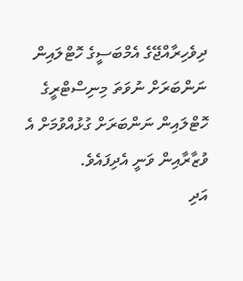ދިވެހިރާއްޖޭގެ އެމްބަސީގެ ހޮޓްލައިން ނަންބަރަށް ނުވަތަ މިނިސްޓްރީގެ ހޮޓްލައިން ނަންބަރަށް ގުޅުއްވުމަށް އެ ވުޒާރާއިން ވަނީ އެދިފައެވެ.
އަދި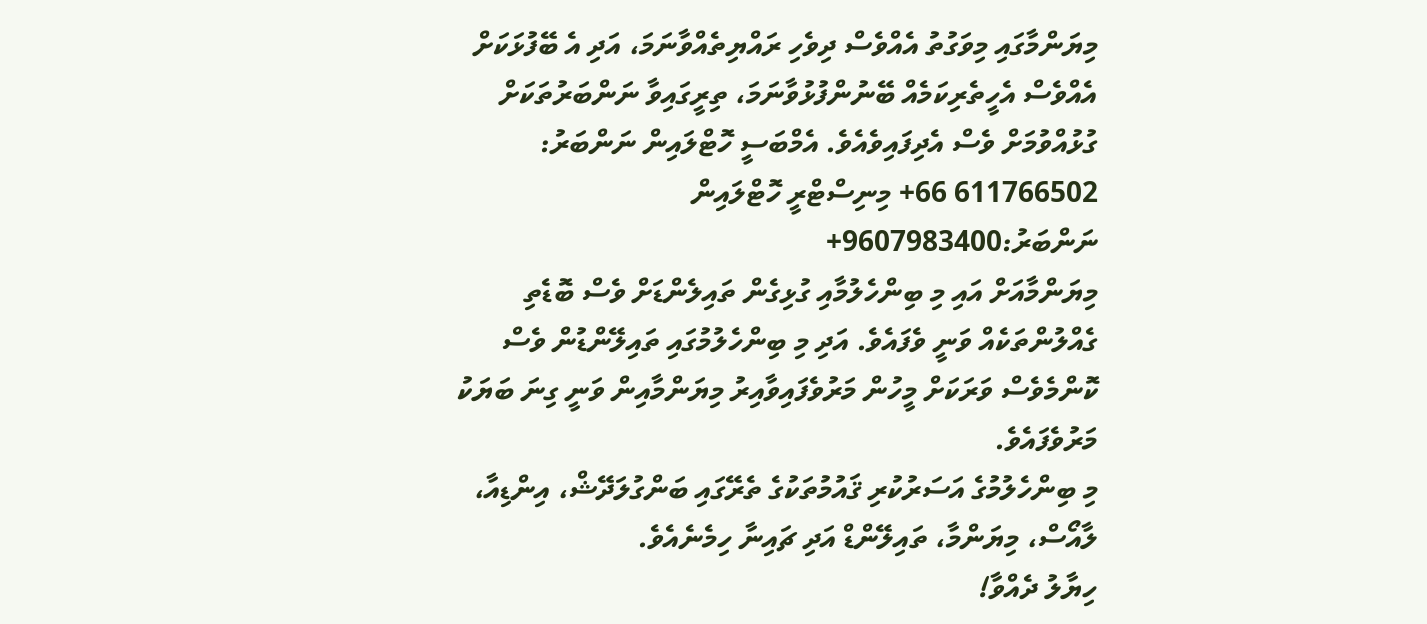މިޔަންމާގައި މިވަގުތު އެއްވެސް ދިވެހި ރައްޔިތެއްވާނަމަ، އަދި އެ ބޭފުޅަކަށް އެއްވެސް އެހީތެރިކަމެއް ބޭނުންފުޅުވާނަމަ، ތިރީގައިވާ ނަންބަރުތަކަށް ގުޅުއްވުމަށް ވެސް އެދިފައިވެއެވެ. އެމްބަސީ ހޮޓްލައިން ނަންބަރު: 611766502 66+ މިނިސްޓްރީ ހޮޓްލައިން ނަންބަރު:9607983400+
މިޔަންމާއަށް އައި މި ބިންހެލުމާއި ގުޅިގެން ތައިލެންޑަށް ވެސް ބޮޑެތި ގެއްލުންތަކެއް ވަނީ ވެފައެވެ. އަދި މި ބިންހެލުމުގައި ތައިލޭންޑުން ވެސް ކޮންމެވެސް ވަރަކަށް މީހުން މަރުވެފައިވާއިރު މިޔަންމާއިން ވަނީ ގިނަ ބަޔަކު މަރުވެފައެވެ.
މި ބިންހެލުމުގެ އަސަރުކުރި ޤައުމުތަކުގެ ތެރޭގައި ބަންގުލަދޭޝް، އިންޑިއާ، ލާއޯސް، މިޔަންމާ، ތައިލޭންޑް އަދި ޗައިނާ ހިމެނެއެވެ.
ހިޔާލު ދެއްވާ!